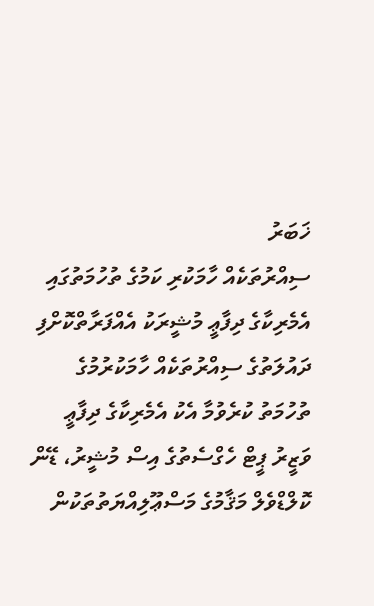ޚަބަރު
ސިއްރުތަކެއް ހާމަކުރި ކަމުގެ ތުހުމަތުގައި އެމެރިކާގެ ދިފާޢީ މުޝީރަކު އެއްފަރާތްކޮށްފި
ދައުލަތުގެ ސިއްރުތަކެއް ހާމަކުރުމުގެ ތުހުމަތު ކުރެވުމާ އެކު އެމެރިކާގެ ދިފާޢީ ވަޒީރު ޕީޓް ހެގްސެތުގެ އިސް މުޝީރު، ޑޭން ކޮލްޑްވެލް މަޤާމުގެ މަސްޢޫލިއްޔަތުތަކުން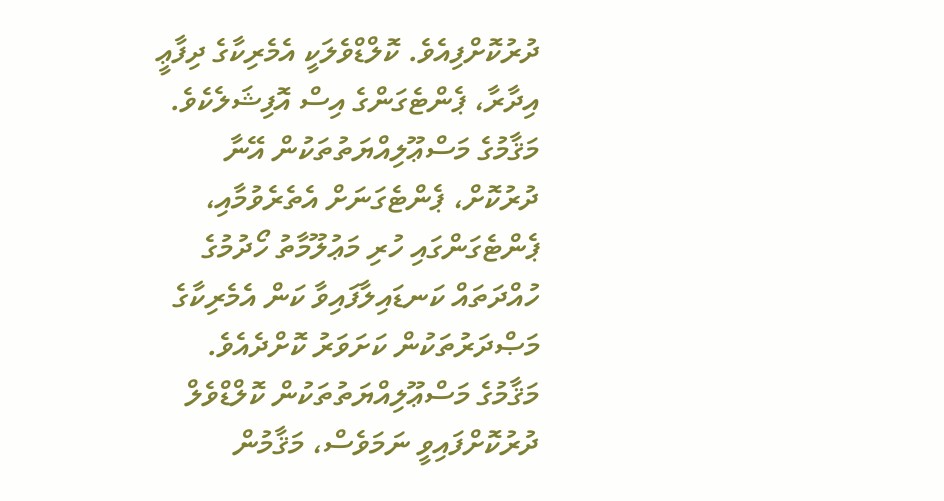ދުރުކޮށްފިއެވެ. ކޮލްޑްވެލަކީ އެމެރިކާގެ ދިފާޢީ އިދާރާ، ޕެންޓެގަންގެ އިސް އޮފިޝަލެކެވެ. މަޤާމުގެ މަސްޢޫލިއްޔަތުތަކުން އޭނާ ދުރުކޮށް، ޕެންޓެގަނަށް އެތެރެވުމާއި، ޕެންޓެގަންގައި ހުރި މަޢުލޫމާތު ހޯދުމުގެ ހުއްދަތައް ކަނޑައިލާފައިވާ ކަން އެމެރިކާގެ މަޞްދަރުތަކުން ކަށަވަރު ކޮށްދެއެވެ.
މަޤާމުގެ މަސްޢޫލިއްޔަތުތަކުން ކޮލްޑްވެލް ދުރުކޮށްފައިވީ ނަމަވެސް، މަޤާމުން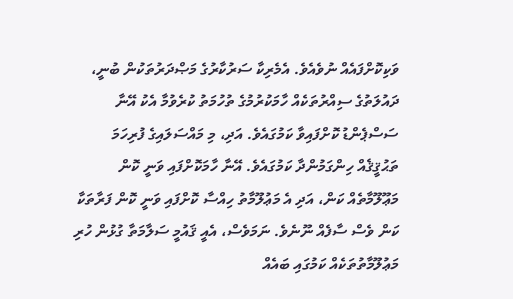ވަކިކޮށްފައެއް ނުވެއެވެ. އެމެރިކާ ސަރުކާރުގެ މަޞްދަރުތަކުން ބުނީ، ދައުލަތުގެ ސިއްރުތަކެއް ހާމަކުރުމުގެ ތުހުމަތު ކުރެވުމާ އެކު އޭނާ ސަސްޕެންޑު ކޮށްފައިވާ ކަމުގައެވެ. އަދި، މި މައްސަލައިގެ ފުރިހަމަ ތަޙުޤީޤެއް ހިންގަމުންދާ ކަމުގައެވެ. އޭނާ ހާމަކޮށްފައި ވަނީ ކޮން މަޢޫލޫމާތެއް ކަން، އަދި އެ މަޢުލޫމާތު ހިއްސާ ކޮށްފައި ވަނީ ކޮން ފަރާތަކާ ކަން ވެސް ސާފެއް ނޫނެވެ. ނަމަވެސް، އެއީ ޤައުމީ ސަލާމަތާ ގުޅުން ހުރި މަޢުލޫމާތުތަކެއް ކަމުގައި ބައެއް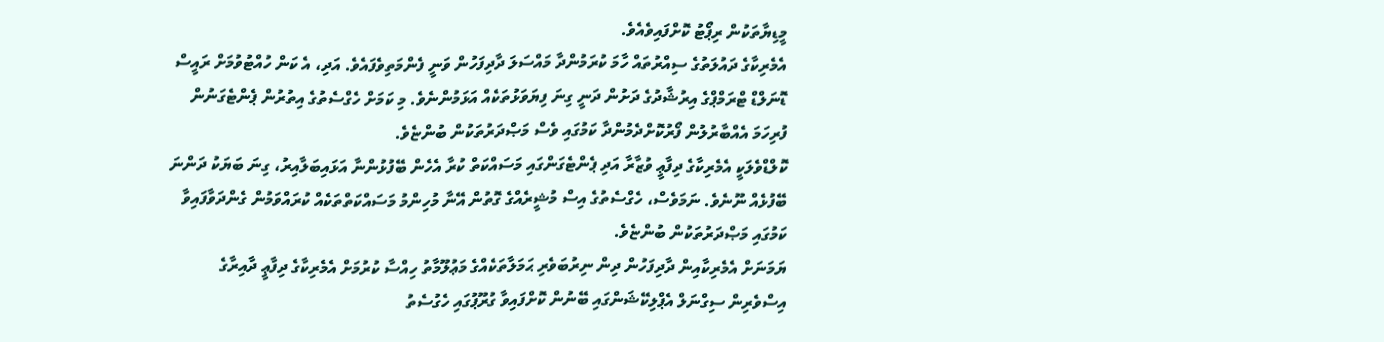މީޑިޔާތަކުން ރިޕޯޓު ކޮށްފައިވެއެވެ.
އެމެރިކާގެ ދައުލަތުގެ ސިއްރުތައް ހާމަ ކުރަމުންދާ މައްސަލަ ދާދިފަހުން ވަނީ ފެންމަތިވެފައެވެ. އަދި، އެ ކަން ހުއްޓުވުމަށް ރައީސް ޑޮނަލްޑް ޓްރަމްޕްގެ އިރުޝާދުގެ ދަށުން ދަނީ ގިނަ ފިޔަވަޅުތަކެއް އަޅަމުންނެވެ. މި ކަމަށް ހެގްސެތުގެ އިތުރުން ޕެންޓެގަނުން ފުރިހަމަ އެއްބާރުލުން ފޯރުކޮށްދެމުންދާ ކަމުގައި ވެސް މަޞްދަރުތަކުން ބުންޏެވެ.
ކޮލްޑްވެލަކީ އެމެރިކާގެ ދިފާޢީ ވުޒާރާ އަދި ޕެންޓެގަންގައި މަސައްކަތް ކުރާ އެހެން ބޭފުޅުންނާ އަޅައިބަލާއިރު، ގިނަ ބަޔަކު ދަންނަ ބޭފުޅެއް ނޫނެވެ. ނަމަވެސް، ހެގްސެތުގެ އިސް މުޝީރެއްގެ ގޮތުން އޭނާ މުހިންމު މަސައްކަތްތަކެއް ކުރައްވަމުން ގެންދަވާފައިވާ ކަމުގައި މަޞްދަރުތަކުން ބުންޏެވެ.
ޔަމަނަށް އެމެރިކާއިން ދާދިފަހުން ދިން ނިރުބަވެރި ޙަމަލާތަކެއްގެ މަޢުލޫމާތު ހިއްސާ ކުރުމަށް އެމެރިކާގެ ދިފާޢީ ދާއިރާގެ އިސްވެރިން ސިގްނަލް އެޕްލިކޭޝަންގައި ބޭނުން ކޮށްފައިވާ ގުރޫޕުގައި ހެގުސެތު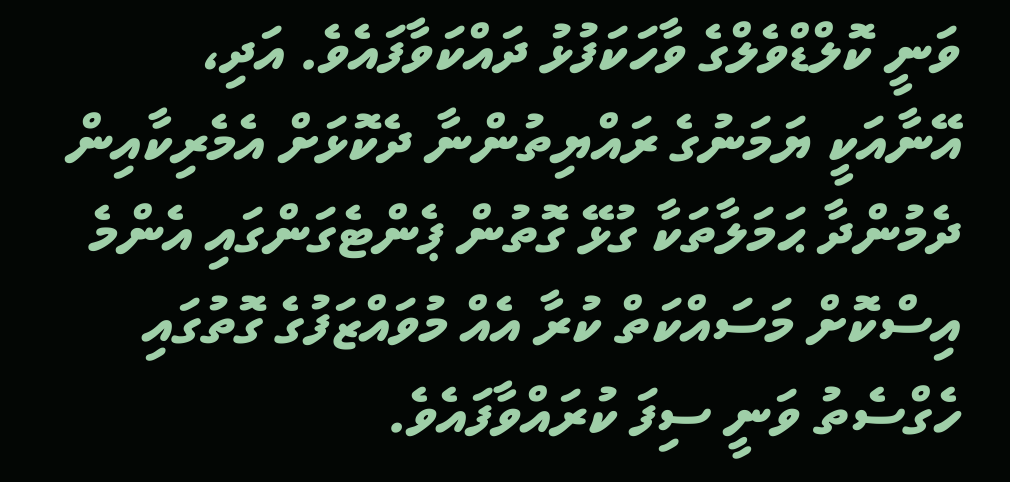ވަނީ ކޮލްޑްވެލްގެ ވާހަކަފުޅު ދައްކަވާފައެވެ. އަދި، އޭނާއަކީ ޔަމަނުގެ ރައްޔިތުންނާ ދެކޮޅަށް އެމެރިކާއިން ދެމުންދާ ޙަމަލާތަކާ ގުޅޭ ގޮތުން ޕެންޓެގަންގައި އެންމެ އިސްކޮށް މަސައްކަތް ކުރާ އެއް މުވައްޒަފުގެ ގޮތުގައި ހެގްސެތު ވަނީ ސިފަ ކުރައްވާފައެވެ.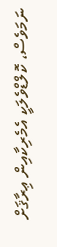ނަމަވެސް، ކޮލްޑްވެލަކީ އެމެރިކާއިން ޢިރާޤަށް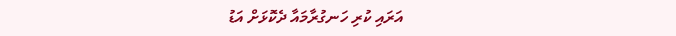އަރައި ކުރި ހަނގުރާމައާ ދެކޮޅަށް އަޑު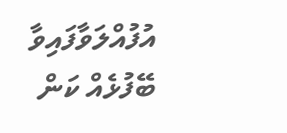އުފުއްލަވާފައިވާ ބޭފުޅެއް ކަން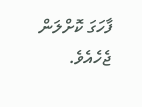ފާހަގަ ކޮށްލަން ޖެހެއެވެ.